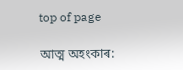top of page

আত্ম অহংকাৰ: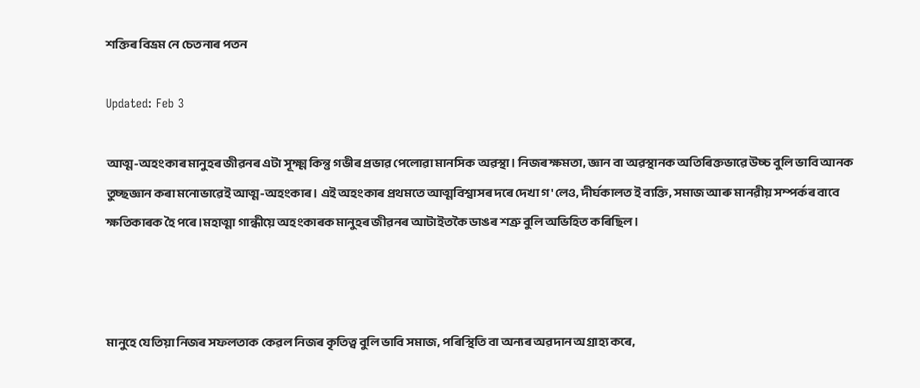শক্তিৰ বিভ্ৰম নে চেতনাৰ পতন

Updated: Feb 3

আত্ম-অহংকাৰ মানুহৰ জীৱনৰ এটা সূক্ষ্ম কিন্তু গভীৰ প্ৰভাৱ পেলোৱা মানসিক অৱস্থা। নিজৰ ক্ষমতা, জ্ঞান বা অৱস্থানক অতিৰিক্তভাৱে উচ্চ বুলি ভাবি আনক তুচ্ছজ্ঞান কৰা মনোভাৱেই আত্ম-অহংকাৰ। এই অহংকাৰ প্ৰথমতে আত্মবিশ্বাসৰ দৰে দেখা গ'লেও, দীৰ্ঘকালত ই ব্যক্তি, সমাজ আৰু মানৱীয় সম্পৰ্কৰ বাবে ক্ষতিকাৰক হৈ পৰে।মহাত্মা গান্ধীয়ে অহংকাৰক মানুহৰ জীৱনৰ আটাইতকৈ ডাঙৰ শত্ৰু বুলি অভিহিত কৰিছিল।



মানুহে যেতিয়া নিজৰ সফলতাক কেৱল নিজৰ কৃতিত্ব বুলি ভাবি সমাজ, পৰিস্থিতি বা অন্যৰ অৱদান অগ্ৰাহ্য কৰে,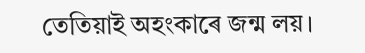তেতিয়াই অহংকাৰে জন্ম লয়।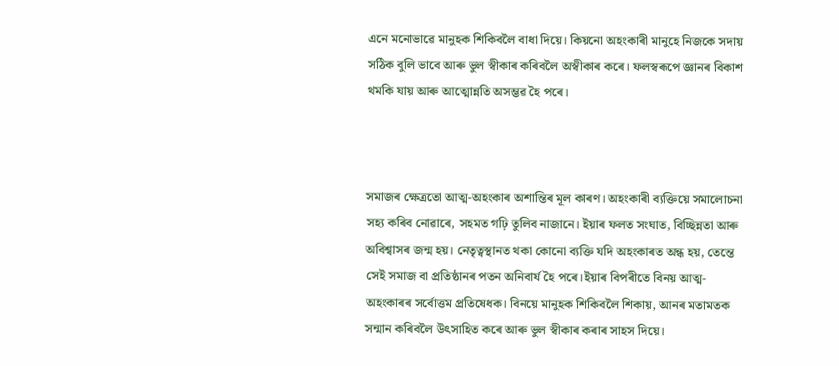এনে মনোভাৱে মানুহক শিকিবলৈ বাধা দিয়ে। কিয়নো অহংকাৰী মানুহে নিজকে সদায় সঠিক বুলি ভাবে আৰু ভুল স্বীকাৰ কৰিবলৈ অস্বীকাৰ কৰে। ফলস্বৰূপে জ্ঞানৰ বিকাশ থমকি যায় আৰু আত্মোন্নতি অসম্ভৱ হৈ পৰে।



সমাজৰ ক্ষেত্ৰতো আত্ম-অহংকাৰ অশান্তিৰ মূল কাৰণ। অহংকাৰী ব্যক্তিয়ে সমালোচনা সহ্য কৰিব নোৱাৰে, সহমত গঢ়ি তুলিব নাজানে। ইয়াৰ ফলত সংঘাত, বিচ্ছিন্নতা আৰু অবিশ্বাসৰ জন্ম হয়। নেতৃত্বস্থানত থকা কোনো ব্যক্তি যদি অহংকাৰত অন্ধ হয়, তেন্তে সেই সমাজ বা প্ৰতিষ্ঠানৰ পতন অনিবাৰ্য হৈ পৰে।ইয়াৰ বিপৰীতে বিনয় আত্ম-অহংকাৰৰ সৰ্বোত্তম প্ৰতিষেধক। বিনয়ে মানুহক শিকিবলৈ শিকায়, আনৰ মতামতক সন্মান কৰিবলৈ উৎসাহিত কৰে আৰু ভুল স্বীকাৰ কৰাৰ সাহস দিয়ে।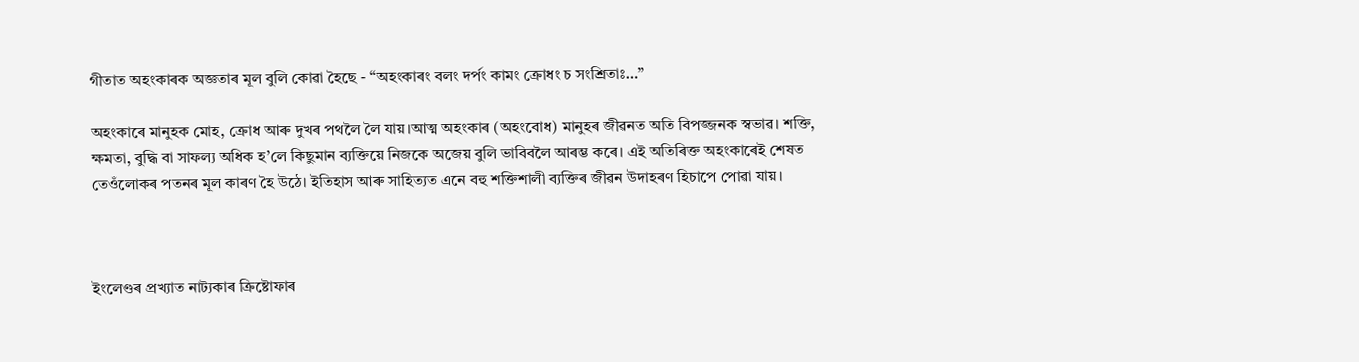গীতাত অহংকাৰক অজ্ঞতাৰ মূল বুলি কোৱা হৈছে - “অহংকাৰং বলং দৰ্পং কামং ক্ৰোধং চ সংশ্ৰিতাঃ…”

অহংকাৰে মানুহক মোহ, ক্ৰোধ আৰু দুখৰ পথলৈ লৈ যায়।আত্ম অহংকাৰ (অহংবোধ) মানুহৰ জীৱনত অতি বিপজ্জনক স্বভাৱ। শক্তি, ক্ষমতা, বুদ্ধি বা সাফল্য অধিক হ’লে কিছুমান ব্যক্তিয়ে নিজকে অজেয় বুলি ভাবিবলৈ আৰম্ভ কৰে। এই অতিৰিক্ত অহংকাৰেই শেষত তেওঁলোকৰ পতনৰ মূল কাৰণ হৈ উঠে। ইতিহাস আৰু সাহিত্যত এনে বহু শক্তিশালী ব্যক্তিৰ জীৱন উদাহৰণ হিচাপে পোৱা যায়।



ইংলেণ্ডৰ প্ৰখ্যাত নাট্যকাৰ ক্ৰিষ্টোফাৰ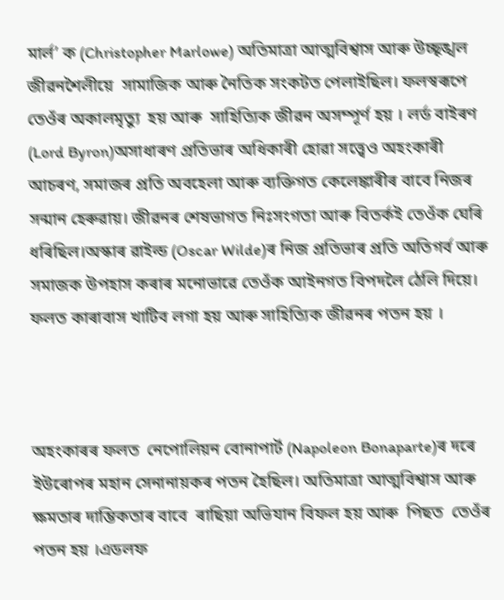মাৰ্ল’ ক (Christopher Marlowe) অতিমাত্ৰা আত্মবিশ্বাস আৰু উচ্ছৃঙ্খল জীৱনশৈলীয়ে  সামাজিক আৰু নৈতিক সংকটত পেলাইছিল। ফলস্বৰূপে তেওঁৰ অকালমৃত্যু  হয় আৰু  সাহিত্যিক জীৱন অসম্পূৰ্ণ হয় । লৰ্ড বাইৰণ (Lord Byron)অসাধাৰণ প্ৰতিভাৰ অধিকাৰী হোৱা সত্ত্বেও অহংকাৰী আচৰণ, সমাজৰ প্ৰতি অবহেলা আৰু ব্যক্তিগত কেলেঙ্কাৰীৰ বাবে নিজৰ সন্মান হেৰুৱায়। জীৱনৰ শেষভাগত নিঃসংগতা আৰু বিতৰ্কই তেওঁক ঘেৰি ধৰিছিল।অস্কাৰ ৱাইল্ড (Oscar Wilde)ৰ নিজ প্ৰতিভাৰ প্ৰতি অতিগৰ্ব আৰু সমাজক উপহাস কৰাৰ মনোভাৱে তেওঁক আইনগত বিপদলৈ ঠেলি দিয়ে। ফলত কাৰাবাস খাটিব লগা হয় আৰু সাহিত্যিক জীৱনৰ পতন হয় ।



অহংকাৰৰ ফলত  নেপোলিয়ন বোনাপাৰ্ট (Napoleon Bonaparte)ৰ দৰে ইউৰোপৰ মহান সেনানায়কৰ পতন হৈছিল। অতিমাত্ৰা আত্মবিশ্বাস আৰু ক্ষমতাৰ দাম্ভিকতাৰ বাবে  ৰাছিয়া অভিযান বিফল হয় আৰু  পিছত  তেওঁৰ পতন হয় ।এডলফ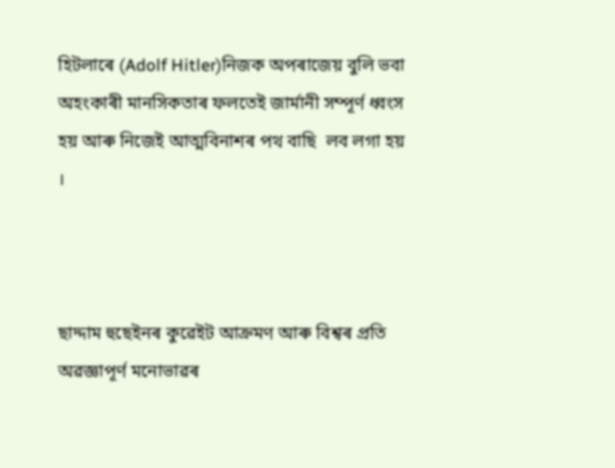হিটলাৰে (Adolf Hitler)নিজক অপৰাজেয় বুলি ভবা অহংকাৰী মানসিকতাৰ ফলতেই জাৰ্মানী সম্পূৰ্ণ ধ্বংস হয় আৰু নিজেই আত্মবিনাশৰ পথ বাছি  লব লগা হয় ।



ছাদ্দাম হুছেইনৰ কুৱেইট আক্ৰমণ আৰু বিশ্বৰ প্ৰতি অৱজ্ঞাপূৰ্ণ মনোভাৱৰ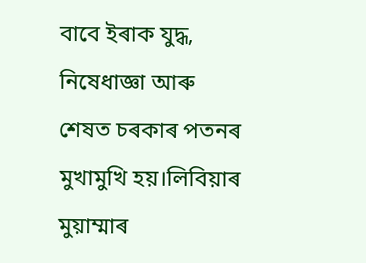বাবে ইৰাক যুদ্ধ, নিষেধাজ্ঞা আৰু শেষত চৰকাৰ পতনৰ মুখামুখি হয়।লিবিয়াৰ মুয়াম্মাৰ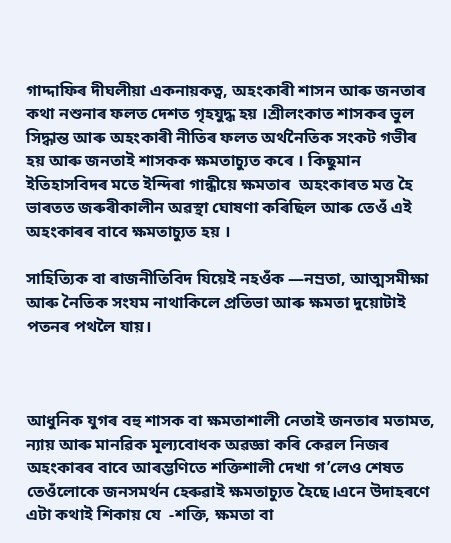গাদ্দাফিৰ দীঘলীয়া একনায়কত্ব, অহংকাৰী শাসন আৰু জনতাৰ কথা নশুনাৰ ফলত দেশত গৃহযুদ্ধ হয় ।শ্ৰীলংকাত শাসকৰ ভুল সিদ্ধান্ত আৰু অহংকাৰী নীতিৰ ফলত অৰ্থনৈতিক সংকট গভীৰ হয় আৰু জনতাই শাসকক ক্ষমতাচ্যুত কৰে । কিছুমান ইতিহাসবিদৰ মতে ইন্দিৰা গান্ধীয়ে ক্ষমতাৰ  অহংকাৰত মত্ত হৈ ভাৰতত জৰুৰীকালীন অৱস্থা ঘোষণা কৰিছিল আৰু তেওঁ এই অহংকাৰৰ বাবে ক্ষমতাচ্যুত হয় ।

সাহিত্যিক বা ৰাজনীতিবিদ যিয়েই নহওঁক —নম্ৰতা, আত্মসমীক্ষা আৰু নৈতিক সংযম নাথাকিলে প্ৰতিভা আৰু ক্ষমতা দুয়োটাই পতনৰ পথলৈ যায়।



আধুনিক যুগৰ বহু শাসক বা ক্ষমতাশালী নেতাই জনতাৰ মতামত, ন্যায় আৰু মানৱিক মূল্যবোধক অৱজ্ঞা কৰি কেৱল নিজৰ অহংকাৰৰ বাবে আৰম্ভণিতে শক্তিশালী দেখা গ’লেও শেষত তেওঁলোকে জনসমৰ্থন হেৰুৱাই ক্ষমতাচ্যুত হৈছে।এনে উদাহৰণে এটা কথাই শিকায় যে  -শক্তি, ক্ষমতা বা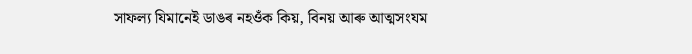সাফল্য যিমানেই ডাঙৰ নহওঁক কিয়, বিনয় আৰু আত্মসংযম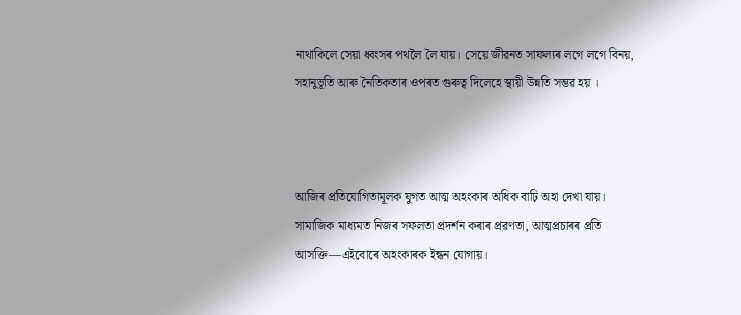নাথাকিলে সেয়া ধ্বংসৰ পথলৈ লৈ যায়। সেয়ে জীৱনত সাফল্যৰ লগে লগে বিনয়, সহানুভূতি আৰু নৈতিকতাৰ ওপৰত গুৰুত্ব দিলেহে স্থায়ী উন্নতি সম্ভৱ হয় ।



আজিৰ প্ৰতিযোগিতামূলক যুগত আত্ম অহংকাৰ অধিক বাঢ়ি অহা দেখা যায়। সামাজিক মাধ্যমত নিজৰ সফলতা প্ৰদৰ্শন কৰাৰ প্ৰৱণতা, আত্মপ্ৰচাৰৰ প্ৰতি আসক্তি—এইবোৰে অহংকাৰক ইন্ধন যোগায়।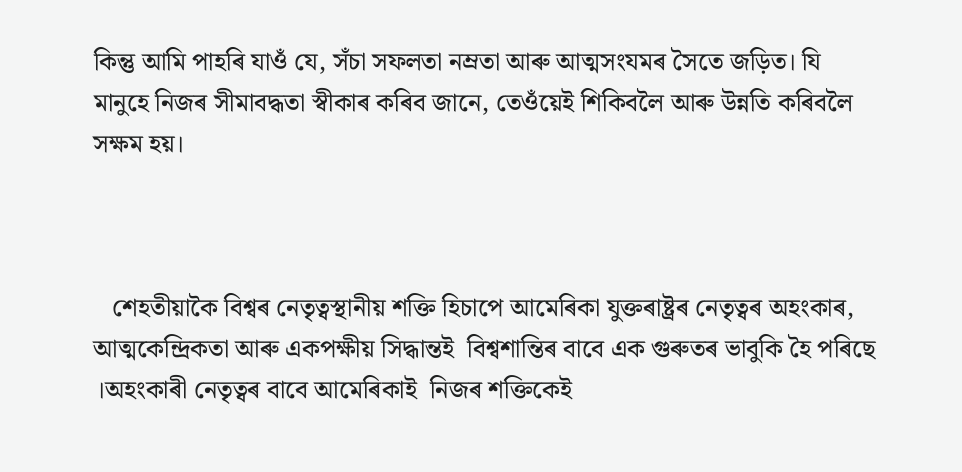কিন্তু আমি পাহৰি যাওঁ যে, সঁচা সফলতা নম্ৰতা আৰু আত্মসংযমৰ সৈতে জড়িত। যি মানুহে নিজৰ সীমাবদ্ধতা স্বীকাৰ কৰিব জানে, তেওঁয়েই শিকিবলৈ আৰু উন্নতি কৰিবলৈ সক্ষম হয়।



   শেহতীয়াকৈ বিশ্বৰ নেতৃত্বস্থানীয় শক্তি হিচাপে আমেৰিকা যুক্তৰাষ্ট্ৰৰ নেতৃত্বৰ অহংকাৰ, আত্মকেন্দ্ৰিকতা আৰু একপক্ষীয় সিদ্ধান্তই  বিশ্বশান্তিৰ বাবে এক গুৰুতৰ ভাবুকি হৈ পৰিছে ।অহংকাৰী নেতৃত্বৰ বাবে আমেৰিকাই  নিজৰ শক্তিকেই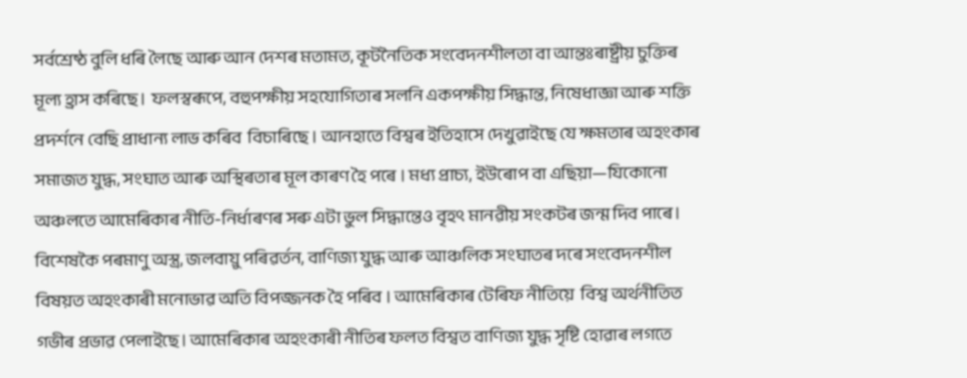সৰ্বশ্ৰেষ্ঠ বুলি ধৰি লৈছে আৰু আন দেশৰ মতামত, কূটনৈতিক সংবেদনশীলতা বা আন্তঃৰাষ্ট্ৰীয় চুক্তিৰ মূল্য হ্ৰাস কৰিছে।  ফলস্বৰূপে, বহুপক্ষীয় সহযোগিতাৰ সলনি একপক্ষীয় সিদ্ধান্ত, নিষেধাজ্ঞা আৰু শক্তি প্ৰদৰ্শনে বেছি প্ৰাধান্য লাভ কৰিব  বিচাৰিছে । আনহাতে বিশ্বৰ ইতিহাসে দেখুৱাইছে যে ক্ষমতাৰ অহংকাৰ সমাজত যুদ্ধ, সংঘাত আৰু অস্থিৰতাৰ মূল কাৰণ হৈ পৰে । মধ্য প্ৰাচ্য, ইউৰোপ বা এছিয়া—যিকোনো অঞ্চলতে আমেৰিকাৰ নীতি-নির্ধাৰণৰ সৰু এটা ভুল সিদ্ধান্তেও বৃহৎ মানৱীয় সংকটৰ জন্ম দিব পাৰে। বিশেষকৈ পৰমাণু অস্ত্ৰ, জলবায়ু পৰিৱর্তন, বাণিজ্য যুদ্ধ আৰু আঞ্চলিক সংঘাতৰ দৰে সংবেদনশীল বিষয়ত অহংকাৰী মনোভাৱ অতি বিপজ্জনক হৈ পৰিব । আমেৰিকাৰ টেৰিফ নীতিয়ে  বিশ্ব অৰ্থনীতিত গভীৰ প্ৰভাৱ পেলাইছে। আমেৰিকাৰ অহংকাৰী নীতিৰ ফলত বিশ্বত বাণিজ্য যুদ্ধ সৃষ্টি হোৱাৰ লগতে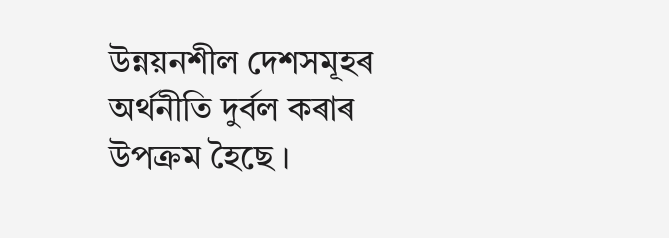উন্নয়নশীল দেশসমূহৰ অৰ্থনীতি দুৰ্বল কৰাৰ  উপক্ৰম হৈছে ।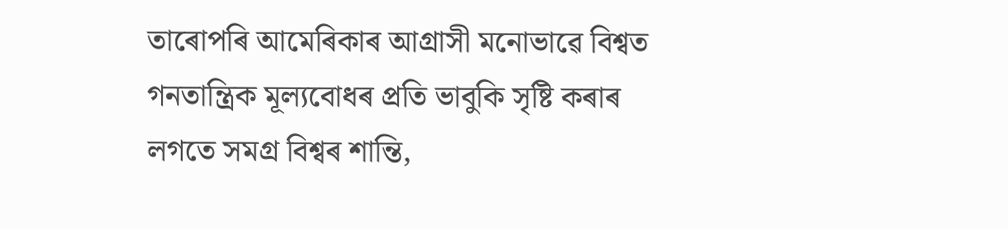তাৰোপৰি আমেৰিকাৰ আগ্ৰাসী মনোভাৱে বিশ্বত গনতান্ত্ৰিক মূল্যবোধৰ প্ৰতি ভাবুকি সৃষ্টি কৰাৰ লগতে সমগ্ৰ বিশ্বৰ শান্তি,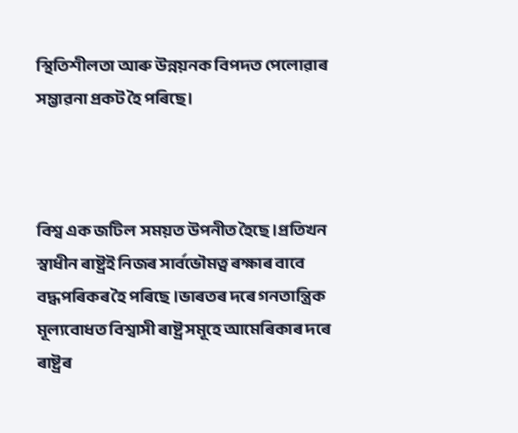স্থিতিশীলতা আৰু উন্নয়নক বিপদত পেলোৱাৰ সম্ভাৱনা প্ৰকট হৈ পৰিছে।



বিশ্ব এক জটিল  সময়ত উপনীত হৈছে ।প্ৰতিখন স্বাধীন ৰাষ্ট্ৰই নিজৰ সাৰ্বভৌমত্ব ৰক্ষাৰ বাবে বদ্ধপৰিকৰ হৈ পৰিছে ।ভাৰতৰ দৰে গনতান্ত্ৰিক মূল্যবোধত বিশ্বাসী ৰাষ্ট্ৰ সমূহে আমেৰিকাৰ দৰে ৰাষ্ট্ৰৰ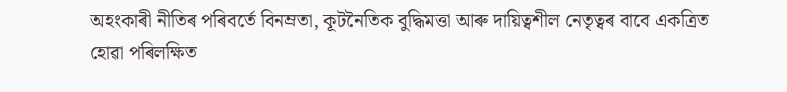অহংকাৰী নীতিৰ পৰিবৰ্তে বিনম্ৰতা, কূটনৈতিক বুদ্ধিমত্তা আৰু দায়িত্বশীল নেতৃত্বৰ বাবে একত্ৰিত হোৱা পৰিলক্ষিত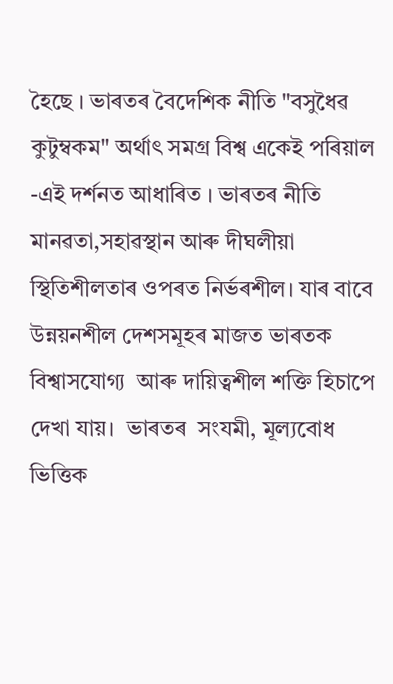হৈছে । ভাৰতৰ বৈদেশিক নীতি "বসুধৈৱ কুটুম্বকম" অৰ্থাৎ সমগ্ৰ বিশ্ব একেই পৰিয়াল  -এই দৰ্শনত আধাৰিত । ভাৰতৰ নীতি মানৱতা,সহাৱস্থান আৰু দীঘলীয়া স্থিতিশীলতাৰ ওপৰত নিৰ্ভৰশীল। যাৰ বাবে উন্নয়নশীল দেশসমূহৰ মাজত ভাৰতক বিশ্বাসযোগ্য  আৰু দায়িত্বশীল শক্তি হিচাপে দেখা যায়।  ভাৰতৰ  সংযমী, মূল্যবোধ ভিত্তিক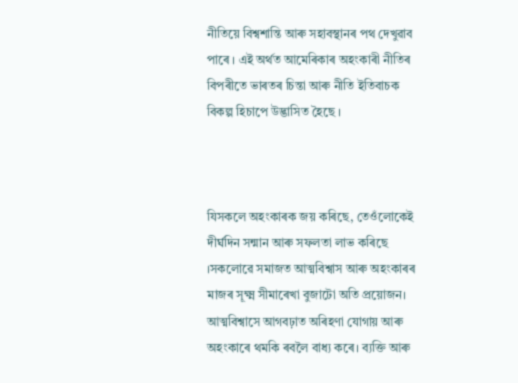নীতিয়ে বিশ্বশান্তি আৰু সহাবস্থানৰ পথ দেখুৱাব  পাৰে । এই অৰ্থত আমেৰিকাৰ অহংকাৰী নীতিৰ বিপৰীতে ভাৰতৰ চিন্তা আৰু নীতি ইতিবাচক বিকল্প হিচাপে উদ্ভাসিত হৈছে ।



যিসকলে অহংকাৰক জয় কৰিছে, তেওঁলোকেই দীৰ্ঘদিন সন্মান আৰু সফলতা লাভ কৰিছে ।সকলোৱে সমাজত আত্মবিশ্বাস আৰু অহংকাৰৰ মাজৰ সূক্ষ্ম সীমাৰেখা বুজাটো অতি প্ৰয়োজন। আত্মবিশ্বাসে আগবঢ়াত অৰিহণা যোগায় আৰু অহংকাৰে থমকি ৰবলৈ বাধ্য কৰে। ব্যক্তি আৰু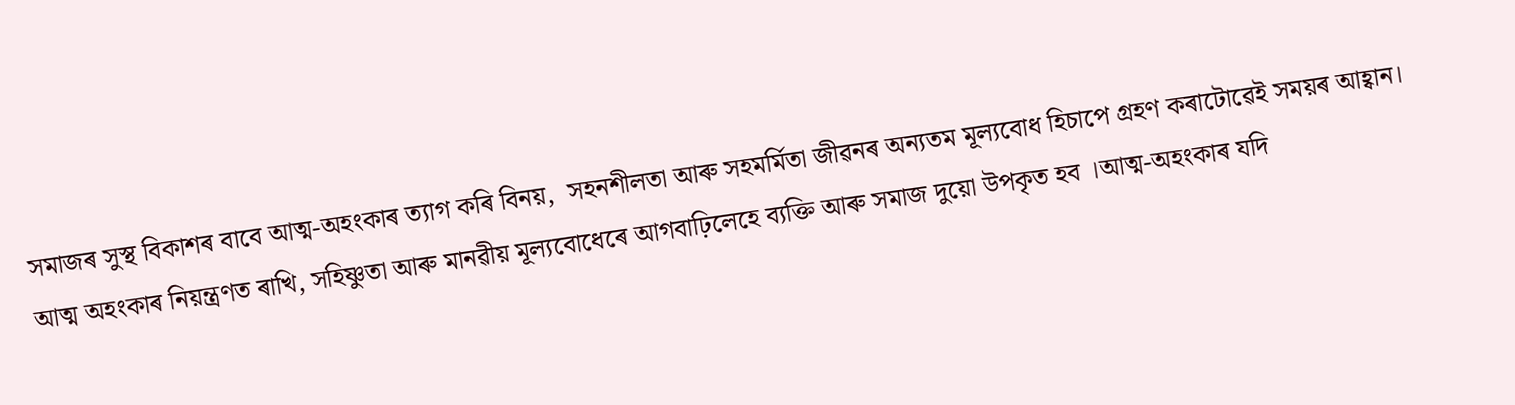সমাজৰ সুস্থ বিকাশৰ বাবে আত্ম-অহংকাৰ ত্যাগ কৰি বিনয়,  সহনশীলতা আৰু সহমর্মিতা জীৱনৰ অন্যতম মূল্যবোধ হিচাপে গ্ৰহণ কৰাটোৱেই সময়ৰ আহ্বান। আত্ম অহংকাৰ নিয়ন্ত্ৰণত ৰাখি, সহিষ্ণুতা আৰু মানৱীয় মূল্যবোধেৰে আগবাঢ়িলেহে ব্যক্তি আৰু সমাজ দুয়ো উপকৃত হব ।আত্ম-অহংকাৰ যদি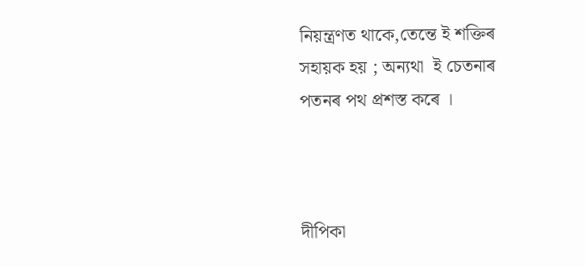নিয়ন্ত্ৰণত থাকে,তেন্তে ই শক্তিৰ সহায়ক হয় ; অন্যথা  ই চেতনাৰ পতনৰ পথ প্ৰশস্ত কৰে ।



দীপিকা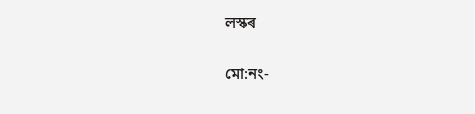লস্কৰ

মো:নং-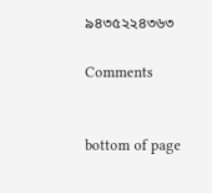৯৪৩৫২২৪৩৬৩

Comments


bottom of page